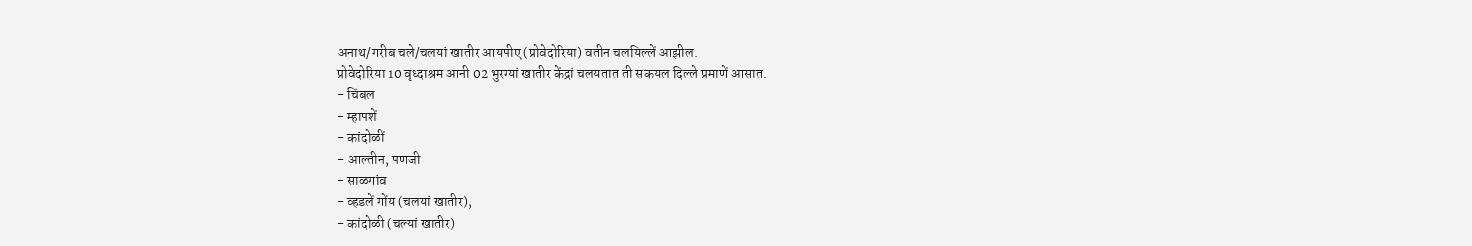अनाथ/गरीब चले/चलयां खातीर आयपीए (प्रोवेदोरिया) वतीन चलयिल्लें आझील.
प्रोवेदोरिया 10 वृध्दाश्रम आनी 02 भुरग्यां खातीर केंद्रां चलयतात ती सकयल दिल्ले प्रमाणें आसात.
- चिंबल
- म्हापशें
- कांदोळीं
- आल्तीन, पणजी
- साळगांव
- व्हडलें गोंय (चलयां खातीर),
- कांदोळी (चल्यां खातीर)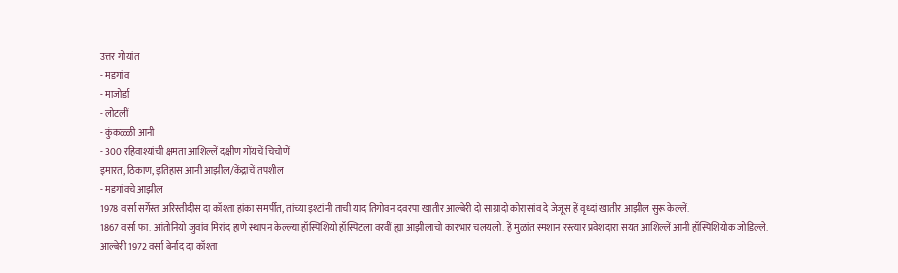उत्तर गोयांत
- मडगांव
- माजोर्डा
- लोटलीं
- कुंकळ्ळी आनी
- 300 रहिवाश्यांची क्षमता आशिल्लें दक्षीण गोंयचें चिचोणें
इमारत, ठिकाण, इतिहास आनी आझील/केंद्राचें तपशील
- मडगांवचे आझील
1978 वर्सा सर्गेस्त अरिस्तीदीस दा कॉश्ता हांका समर्पीत, तांच्या इश्टांनी ताची याद तिगोवन दवरपा खातीर आल्बेरी दो साग्रादो कोरासांव दे जेजूस हें वृध्दां खातीर आझील सुरू केल्लें.
1867 वर्सा फा. आंतोनियो जुवांव मिरांद हाणे स्थापन केल्ल्या हॉस्पिशियो हॉस्पिटला वरवीं ह्या आझीलाचो कारभार चलयलो. हें मुळांत स्मशान रस्त्यार प्रवेशदारा सयत आशिल्लें आनी हॉस्पिशियोक जोडिल्ले.
आल्बेरी 1972 वर्सा बेर्नाद दा कॉश्ता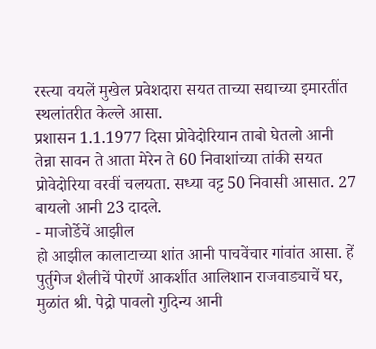रस्त्या वयलें मुखेल प्रवेशदारा सयत ताच्या सद्याच्या इमारतींत स्थलांतरीत केल्ले आसा.
प्रशासन 1.1.1977 दिसा प्रोवेदोरियान ताबो घेतलो आनी तेन्ना सावन ते आता मेरेन ते 60 निवाशांच्या तांकी सयत प्रोवेदोरिया वरवीं चलयता. सध्या वट्ट 50 निवासी आसात. 27 बायलो आनी 23 दादले.
- माजोर्डेचें आझील
हो आझील कालाटाच्या शांत आनी पाचवेंचार गांवांत आसा. हें पुर्तुगेज शैलीचें पोरणें आकर्शीत आलिशान राजवाड्याचें घर, मुळांत श्री. पेद्रो पावलो गुदिन्य आनी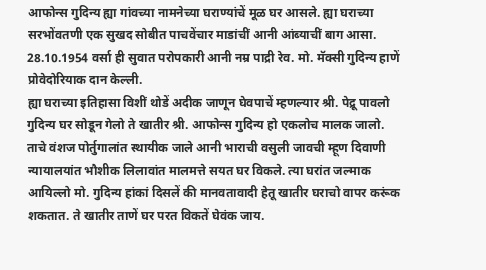आफोन्स गुदिन्य ह्या गांवच्या नामनेच्या घराण्यांचें मूळ घर आसले. ह्या घराच्या सरभोंवतणी एक सुखद सोबीत पाचवेंचार माडांचीं आनी आंब्याचीं बाग आसा. 28.10.1954 वर्सा ही सुवात परोपकारी आनी नम्र पाद्री रेव. मो. मॅक्सी गुदिन्य हाणें प्रोवेदोरियाक दान केल्ली.
ह्या घराच्या इतिहासा विशीं थोडें अदीक जाणून घेवपाचें म्हणल्यार श्री. पेद्रू पावलो गुदिन्य घर सोडून गेलो ते खातीर श्री. आफोन्स गुदिन्य हो एकलोच मालक जालो.
ताचे वंशज पोर्तुगालांत स्थायीक जाले आनी भाराची वसुली जावची म्हूण दिवाणी न्यायालयांत भौशीक लिलावांत मालमत्ते सयत घर विकले. त्या घरांत जल्माक आयिल्लो मो. गुदिन्य हांकां दिसलें की मानवतावादी हेतू खातीर घराचो वापर करूंक शकतात. ते खातीर ताणें घर परत विकतें घेवंक जाय.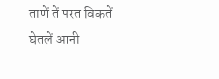ताणें तें परत विकतें घेतलें आनी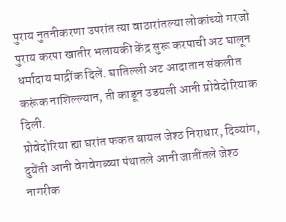पुराय नुतनीकरणा उपरांत त्या वाठारांतल्या लोकांच्यो गरजो पुराय करपा खातीर भलायकी केंद्र सुरू करपाची अट घालून धर्मादाय माद्रींक दिलें. घातिल्ली अट आदातान संकलीत करूंक नाशिल्ल्यान, ती काडून उडयली आनी प्रोवेदोरियाक दिली.
प्रोवेदोरिया ह्या घरांत फकत बायल जेश्ठ निराधार, दिव्यांग, दुयेंती आनी वेगवेगळ्या पंथातले आनी जातींतले जेश्ठ नागरीक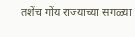तशेंच गोंय राज्याच्या सगळ्या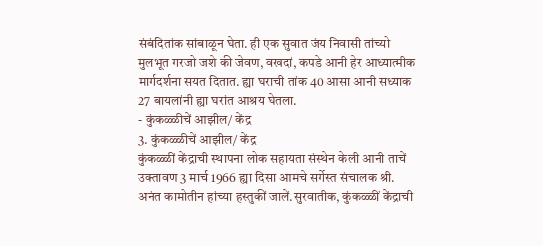संबंदितांक सांबाळून घेता. ही एक सुवात जंय निवासी तांच्यो मुलभूत गरजो जशे की जेवण, वखदां, कपडे आनी हेर आध्यात्मीक मार्गदर्शना सयत दितात. ह्या घराची तांक 40 आसा आनी सध्याक 27 बायलांनी ह्या घरांत आश्रय घेतला.
- कुंकळ्ळीचें आझील/ केंद्र
3. कुंकळ्ळीचें आझील/ केंद्र
कुंकळ्ळीं केंद्राची स्थापना लोक सहायता संस्थेन केली आनी ताचें उक्तावण 3 मार्च 1966 ह्या दिसा आमचे सर्गेस्त संचालक श्री. अनंत कामोतीन हांच्या हस्तुकीं जालें.सुरवातीक, कुंकळ्ळीं केंद्राची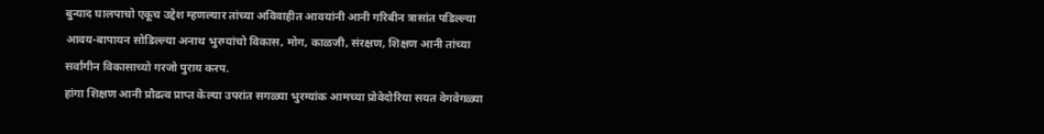बुन्याद घालपाचो एकूच उद्देश म्हणल्यार तांच्या अविवाहीत आवयांनी आनी गरिबीन त्रासांत पडिल्ल्या आवय-बापायन सोडिल्ल्या अनाथ भुरग्यांचो विकास, मोग, काळजी, संरक्षण, शिक्षण आनी तांच्या सर्वांगीन विकासाच्यो गरजो पुराय करप.
हांगा शिक्षण आनी प्रौढत्व प्राप्त केल्या उपरांत सगळ्या भुरग्यांक आमच्या प्रोवेदोरिया सयत वेगवेगळ्या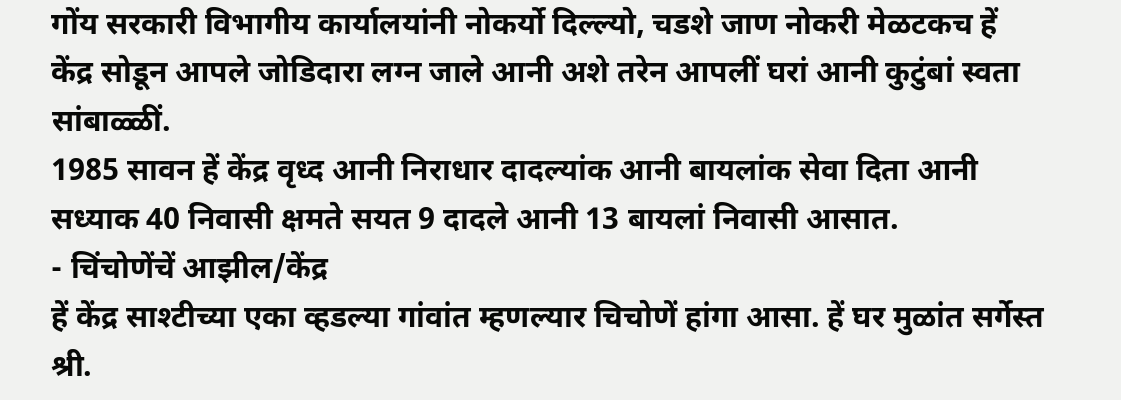गोंय सरकारी विभागीय कार्यालयांनी नोकर्यो दिल्ल्यो, चडशे जाण नोकरी मेळटकच हें केंद्र सोडून आपले जोडिदारा लग्न जाले आनी अशे तरेन आपलीं घरां आनी कुटुंबां स्वता सांबाळ्ळीं.
1985 सावन हें केंद्र वृध्द आनी निराधार दादल्यांक आनी बायलांक सेवा दिता आनी सध्याक 40 निवासी क्षमते सयत 9 दादले आनी 13 बायलां निवासी आसात.
- चिंचोणेंचें आझील/केंद्र
हें केंद्र साश्टीच्या एका व्हडल्या गांवांत म्हणल्यार चिचोणें हांगा आसा. हें घर मुळांत सर्गेस्त श्री.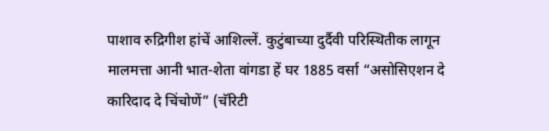पाशाव रुद्रिगीश हांचें आशिल्लें. कुटुंबाच्या दुर्दैवी परिस्थितीक लागून मालमत्ता आनी भात-शेता वांगडा हें घर 1885 वर्सा “असोसिएशन दे कारिदाद दे चिंचोणें” (चॅरिटी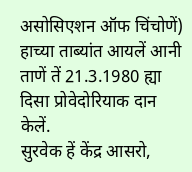असोसिएशन ऑफ चिंचोणें) हाच्या ताब्यांत आयलें आनी ताणें तें 21.3.1980 ह्या दिसा प्रोवेदोरियाक दान केलें.
सुरवेक हें केंद्र आसरो,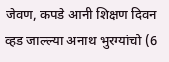जेवण, कपडे आनी शिक्षण दिवन व्हड जाल्ल्या अनाथ भुरग्यांचो (6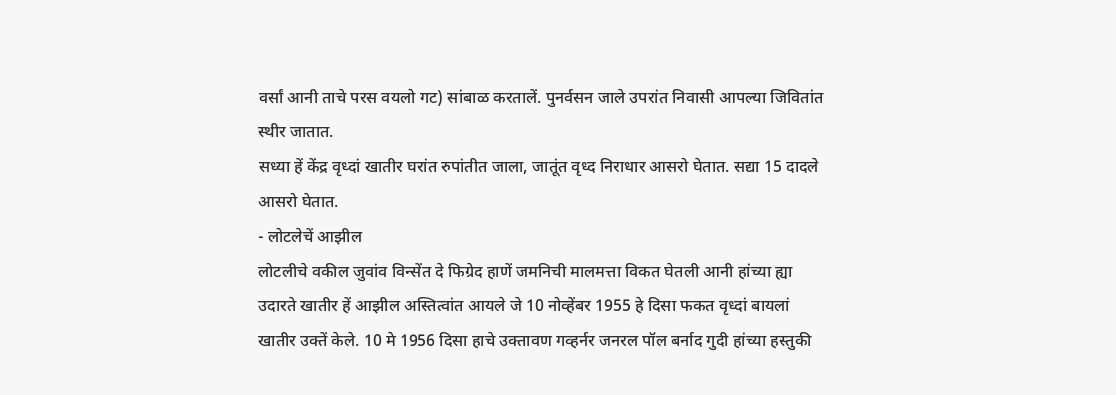वर्सां आनी ताचे परस वयलो गट) सांबाळ करतालें. पुनर्वसन जाले उपरांत निवासी आपल्या जिवितांत स्थीर जातात.
सध्या हें केंद्र वृध्दां खातीर घरांत रुपांतीत जाला, जातूंत वृध्द निराधार आसरो घेतात. सद्या 15 दादले आसरो घेतात.
- लोटलेचें आझील
लोटलीचे वकील जुवांव विन्सेंत दे फिग्रेद हाणें जमनिची मालमत्ता विकत घेतली आनी हांच्या ह्या उदारते खातीर हें आझील अस्तित्वांत आयले जे 10 नोव्हेंबर 1955 हे दिसा फकत वृध्दां बायलां खातीर उक्तें केले. 10 मे 1956 दिसा हाचे उक्तावण गव्हर्नर जनरल पॉल बर्नाद गुदी हांच्या हस्तुकी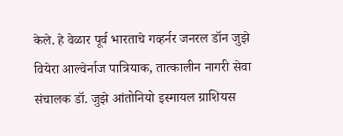केले. हे वेळार पूर्व भारताचे गव्हर्नर जनरल डॉन जुझे वियेरा आल्वेर्नाज पात्रियाक, तात्कालीन नागरी सेवा संचालक डॉ. जुझे आंतोनियो इस्मायल ग्राशियस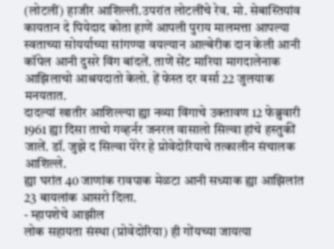(लोटलीं) हाजीर आशिल्ली.उपरांत लोटलींचे रेव. मो. सेबास्तियांव कायतान दे पियेदाद कोता हाणें आपली पुराय मालमत्ता आपल्या स्वताच्या सोयर्याच्या सांगण्या वयल्यान आल्बेरीक दान केली आनी कॉपेल आनी दुसरे विंग बांदलें. ताणें सेंट मारिया मागदालेनाक आझिलाचो आश्रयदातो केलो. हें फेस्त दर वर्सा 22 जुलयाक मनयतात.
दादल्यां खातीर आशिल्ल्या ह्या नव्या विंगाचे उक्तावण 12 फेब्रुवारी 1961 ह्या दिसा ताचो गव्हर्नर जनरल वासालो सिल्वा हांचे हस्तुकीं जालें. डॉ. जुझे द सिल्वा पेरेर हे प्रोवेदोरियाचे तत्कालीन संचालक आशिल्ले.
ह्या घरांत 40 जाणांक रावपाक मेळटा आनी सध्याक ह्या आझिलांत 23 बायलांक आसरो दिला.
- म्हापशेचे आझील
लोक सहायता संस्था (प्रोवेदोरिया) ही गोंयच्या जायत्या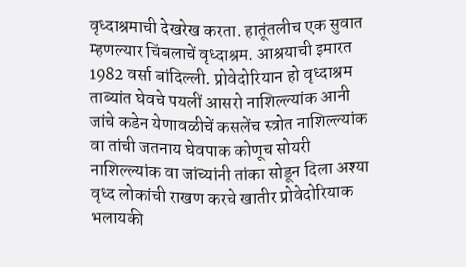वृध्दाश्रमाची देखरेख करता. हातूंतलीच एक सुवात म्हणल्यार चिंबलाचें वृध्दाश्रम. आश्रयाची इमारत 1982 वर्सा बांदिल्ली. प्रोवेदोरियान हो वृध्दाश्रम ताब्यांत घेवचे पयलीं आसरो नाशिल्ल्यांक आनी जांचे कडेन येणावळीचें कसलेंच स्त्रोत नाशिल्ल्यांक वा तांची जतनाय घेवपाक कोणूच सोयरी नाशिल्ल्यांक वा जांच्यांनी तांका सोडून दिला अश्या वृध्द लोकांची राखण करचे खातीर प्रोवेदोरियाक भलायकी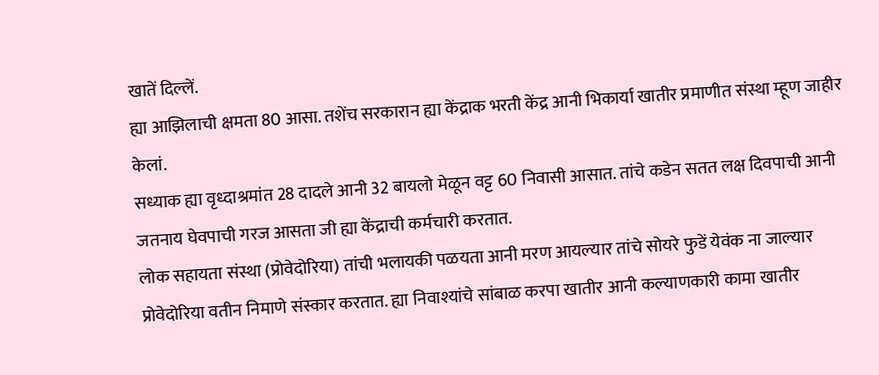खातें दिल्लें.
ह्या आझिलाची क्षमता 80 आसा. तशेंच सरकारान ह्या केंद्राक भरती केंद्र आनी भिकार्या खातीर प्रमाणीत संस्था म्हूण जाहीर केलां.
सध्याक ह्या वृध्दाश्रमांत 28 दादले आनी 32 बायलो मेळून वट्ट 60 निवासी आसात. तांचे कडेन सतत लक्ष दिवपाची आनी जतनाय घेवपाची गरज आसता जी ह्या केंद्राची कर्मचारी करतात.
लोक सहायता संस्था (प्रोवेदोरिया) तांची भलायकी पळयता आनी मरण आयल्यार तांचे सोयरे फुडें येवंक ना जाल्यार प्रोवेदोरिया वतीन निमाणे संस्कार करतात. ह्या निवाश्यांचे सांबाळ करपा खातीर आनी कल्याणकारी कामा खातीर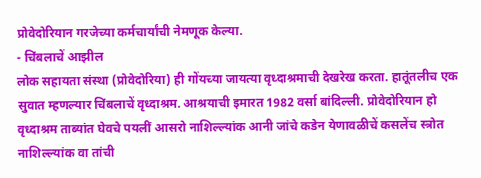प्रोवेदोरियान गरजेच्या कर्मचार्यांची नेमणूक केल्या.
- चिंबलाचें आझील
लोक सहायता संस्था (प्रोवेदोरिया) ही गोंयच्या जायत्या वृध्दाश्रमाची देखरेख करता. हातूंतलीच एक सुवात म्हणल्यार चिंबलाचें वृध्दाश्रम. आश्रयाची इमारत 1982 वर्सा बांदिल्ली. प्रोवेदोरियान हो वृध्दाश्रम ताब्यांत घेवचे पयलीं आसरो नाशिल्ल्यांक आनी जांचे कडेन येणावळीचें कसलेंच स्त्रोत नाशिल्ल्यांक वा तांची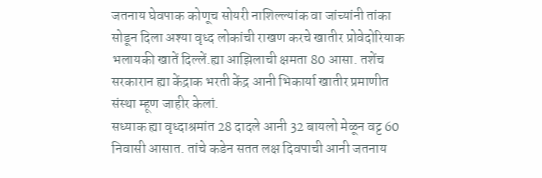जतनाय घेवपाक कोणूच सोयरी नाशिल्ल्यांक वा जांच्यांनी तांका सोडून दिला अश्या वृध्द लोकांची राखण करचे खातीर प्रोवेदोरियाक भलायकी खातें दिल्लें.ह्या आझिलाची क्षमता 80 आसा. तशेंच सरकारान ह्या केंद्राक भरती केंद्र आनी भिकार्या खातीर प्रमाणीत संस्था म्हूण जाहीर केलां.
सध्याक ह्या वृध्दाश्रमांत 28 दादले आनी 32 बायलो मेळून वट्ट 60 निवासी आसात. तांचे कडेन सतत लक्ष दिवपाची आनी जतनाय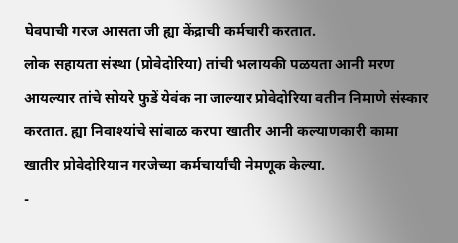घेवपाची गरज आसता जी ह्या केंद्राची कर्मचारी करतात.
लोक सहायता संस्था (प्रोवेदोरिया) तांची भलायकी पळयता आनी मरण आयल्यार तांचे सोयरे फुडें येवंक ना जाल्यार प्रोवेदोरिया वतीन निमाणे संस्कार करतात. ह्या निवाश्यांचे सांबाळ करपा खातीर आनी कल्याणकारी कामा खातीर प्रोवेदोरियान गरजेच्या कर्मचार्यांची नेमणूक केल्या.
-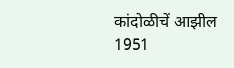कांदोळीचें आझील
1951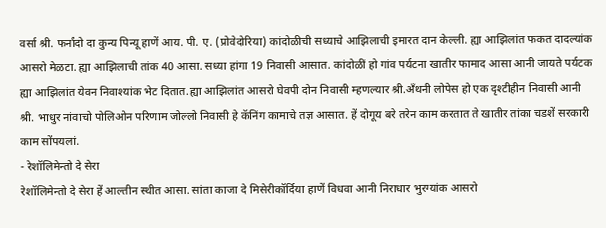वर्सा श्री. फर्नांदो दा कुन्य पिन्यू हाणें आय. पी. ए. (प्रोवेदोरिया) कांदोळीची सध्याचे आझिलाची इमारत दान केल्ली. ह्या आझिलांत फकत दादल्यांक आसरो मेळटा. ह्या आझिलाची तांक 40 आसा. सध्या हांगा 19 निवासी आसात. कांदोळीं हो गांव पर्यटना खातीर फामाद आसा आनी जायते पर्यटक ह्या आझिलांत येवन निवाश्यांक भेट दितात.ह्या आझिलांत आसरो घेवपी दोन निवासी म्हणल्यार श्री.अँथनी लोपेस हो एक दृश्टीहीन निवासी आनी श्री. भाधुर नांवाचो पोलिओन परिणाम जोल्लो निवासी हे कॅनिंग कामाचे तज्ञ आसात. हें दोगूय बरे तरेन काम करतात ते खातीर तांका चडशें सरकारी काम सोंपयलां.
- रेशॉलिमेन्तो दे सेरा
रेशॉलिमेन्तो दे सेरा हें आल्तीन स्थीत आसा. सांता काजा दे मिसेरीकॉर्दिया हाणें विधवा आनी निराधार भुरग्यांक आसरो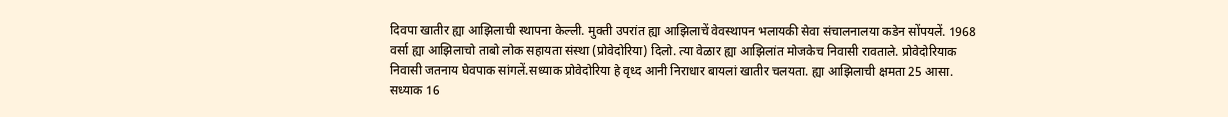दिवपा खातीर ह्या आझिलाची स्थापना केल्ली. मुक्ती उपरांत ह्या आझिलाचें वेवस्थापन भलायकी सेवा संचालनालया कडेन सोंपयलें. 1968 वर्सा ह्या आझिलाचो ताबो लोक सहायता संस्था (प्रोवेदोरिया) दिलो. त्या वेळार ह्या आझिलांत मोजकेच निवासी रावताले. प्रोवेदोरियाक निवासी जतनाय घेवपाक सांगलें.सध्याक प्रोवेदोरिया हे वृध्द आनी निराधार बायलां खातीर चलयता. ह्या आझिलाची क्षमता 25 आसा. सध्याक 16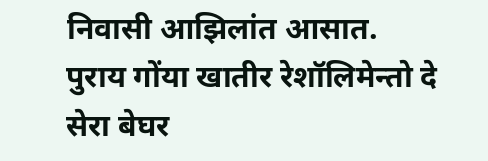निवासी आझिलांत आसात.
पुराय गोंया खातीर रेशॉलिमेन्तो दे सेरा बेघर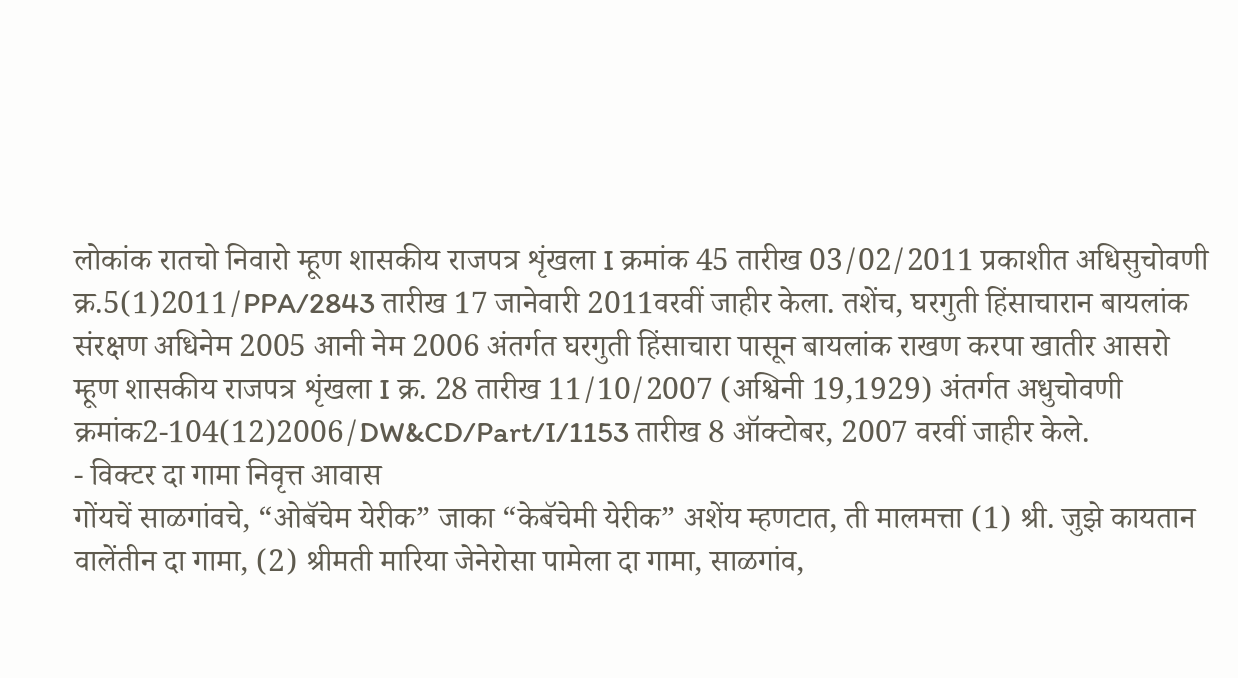लोकांक रातचो निवारो म्हूण शासकीय राजपत्र शृंखला I क्रमांक 45 तारीख 03/02/2011 प्रकाशीत अधिसुचोवणी क्र.5(1)2011/PPA/2843 तारीख 17 जानेवारी 2011वरवीं जाहीर केला. तशेंच, घरगुती हिंसाचारान बायलांक संरक्षण अधिनेम 2005 आनी नेम 2006 अंतर्गत घरगुती हिंसाचारा पासून बायलांक राखण करपा खातीर आसरो म्हूण शासकीय राजपत्र शृंखला I क्र. 28 तारीख 11/10/2007 (अश्विनी 19,1929) अंतर्गत अधुचोवणी क्रमांक2-104(12)2006/DW&CD/Part/I/1153 तारीख 8 ऑक्टोबर, 2007 वरवीं जाहीर केले.
- विक्टर दा गामा निवृत्त आवास
गोंयचें साळगांवचे, “ओबॅचेम येरीक” जाका “केबॅचेमी येरीक” अशेंय म्हणटात, ती मालमत्ता (1) श्री. जुझे कायतान वालेंतीन दा गामा, (2) श्रीमती मारिया जेनेरोसा पामेला दा गामा, साळगांव,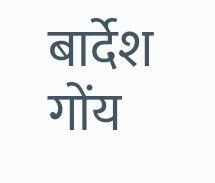बार्देश गोंय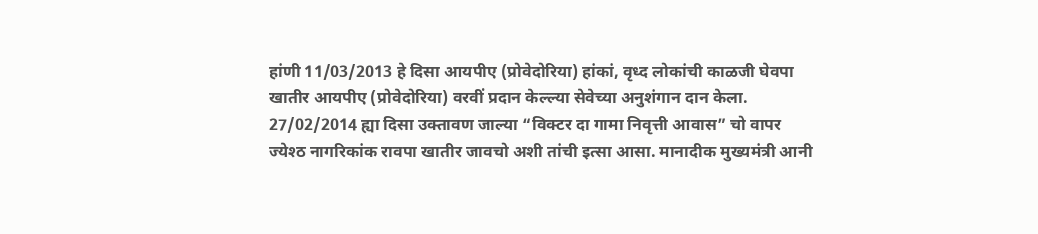हांणी 11/03/2013 हे दिसा आयपीए (प्रोवेदोरिया) हांकां, वृध्द लोकांची काळजी घेवपा खातीर आयपीए (प्रोवेदोरिया) वरवीं प्रदान केल्ल्या सेवेच्या अनुशंगान दान केला.
27/02/2014 ह्या दिसा उक्तावण जाल्या “विक्टर दा गामा निवृत्ती आवास” चो वापर ज्येश्ठ नागरिकांक रावपा खातीर जावचो अशी तांची इत्सा आसा. मानादीक मुख्यमंत्री आनी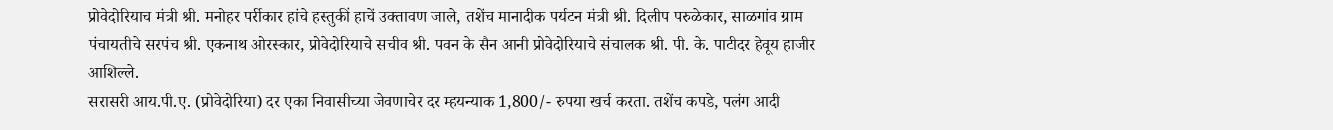प्रोवेदोरियाच मंत्री श्री. मनोहर पर्रीकार हांचे हस्तुकीं हाचें उक्तावण जाले, तशेंच मानादीक पर्यटन मंत्री श्री. दिलीप परुळेकार, साळगांव ग्राम पंचायतीचे सरपंच श्री. एकनाथ ओरस्कार, प्रोवेदोरियाचे सचीव श्री. पवन के सैन आनी प्रोवेदोरियाचे संचालक श्री. पी. के. पाटीदर हेवूय हाजीर आशिल्ले.
सरासरी आय.पी.ए. (प्रोवेदोरिया) दर एका निवासीच्या जेवणाचेर दर म्हयन्याक 1,800/- रुपया खर्च करता. तशेंच कपडे, पलंग आदी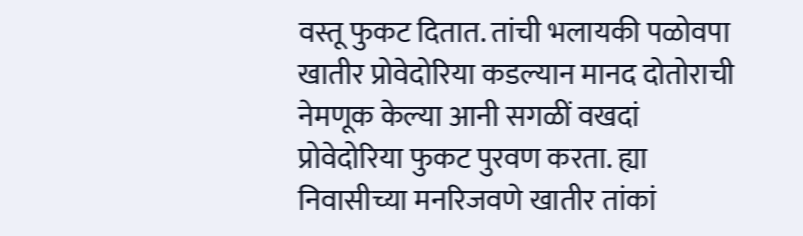वस्तू फुकट दितात. तांची भलायकी पळोवपा खातीर प्रोवेदोरिया कडल्यान मानद दोतोराची नेमणूक केल्या आनी सगळीं वखदां प्रोवेदोरिया फुकट पुरवण करता. ह्या निवासीच्या मनरिजवणे खातीर तांकां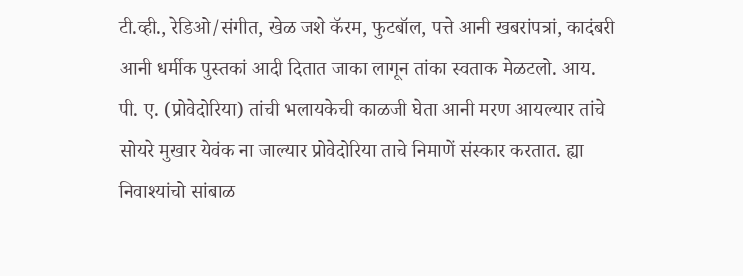टी.व्ही., रेडिओ/संगीत, खेळ जशे कॅरम, फुटबॉल, पत्ते आनी खबरांपत्रां, कादंबरी आनी धर्मीक पुस्तकां आदी दितात जाका लागून तांका स्वताक मेळटलो. आय. पी. ए. (प्रोवेदोरिया) तांची भलायकेची काळजी घेता आनी मरण आयल्यार तांचे सोयरे मुखार येवंक ना जाल्यार प्रोवेदोरिया ताचे निमाणें संस्कार करतात. ह्या निवाश्यांचो सांबाळ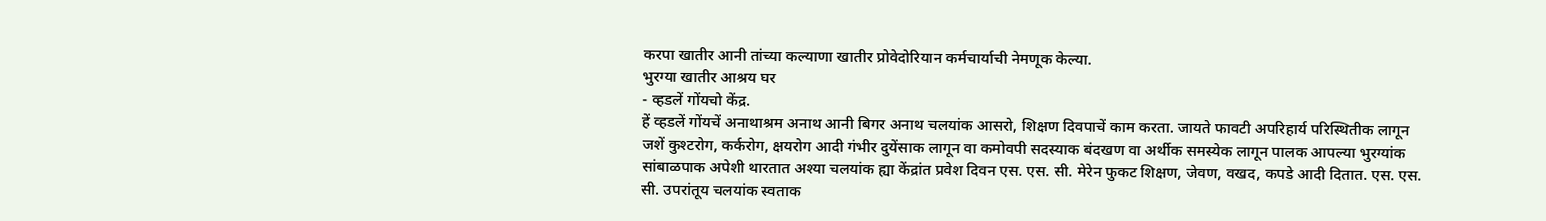करपा खातीर आनी तांच्या कल्याणा खातीर प्रोवेदोरियान कर्मचार्याची नेमणूक केल्या.
भुरग्या खातीर आश्रय घर
- व्हडलें गोंयचो केंद्र.
हें व्हडलें गोंयचें अनाथाश्रम अनाथ आनी बिगर अनाथ चलयांक आसरो, शिक्षण दिवपाचें काम करता. जायते फावटी अपरिहार्य परिस्थितीक लागून जशें कुश्टरोग, कर्करोग, क्षयरोग आदी गंभीर दुयेंसाक लागून वा कमोवपी सदस्याक बंदखण वा अर्थीक समस्येक लागून पालक आपल्या भुरग्यांक सांबाळपाक अपेशी थारतात अश्या चलयांक ह्या केंद्रांत प्रवेश दिवन एस. एस. सी. मेरेन फुकट शिक्षण, जेवण, वखद, कपडे आदी दितात. एस. एस. सी. उपरांतूय चलयांक स्वताक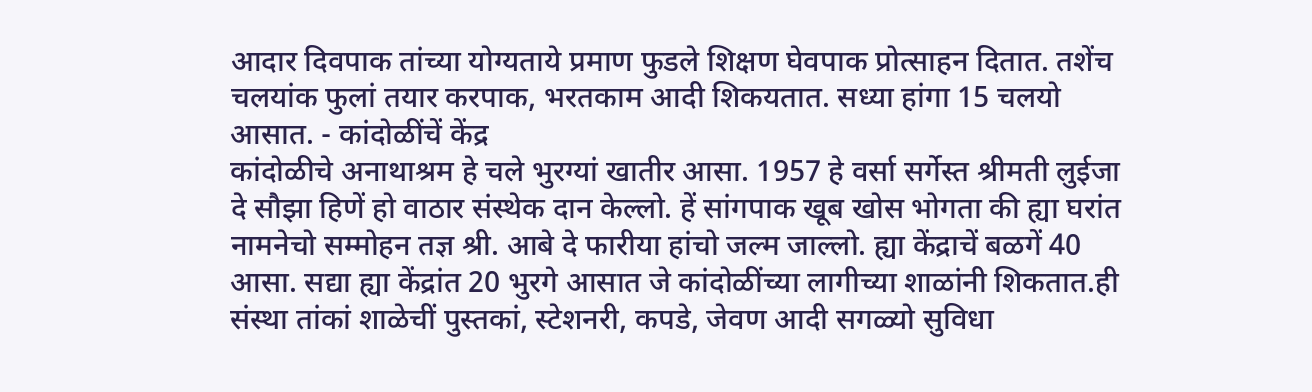आदार दिवपाक तांच्या योग्यताये प्रमाण फुडले शिक्षण घेवपाक प्रोत्साहन दितात. तशेंच चलयांक फुलां तयार करपाक, भरतकाम आदी शिकयतात. सध्या हांगा 15 चलयो आसात. - कांदोळींचें केंद्र
कांदोळीचे अनाथाश्रम हे चले भुरग्यां खातीर आसा. 1957 हे वर्सा सर्गेस्त श्रीमती लुईजा दे सौझा हिणें हो वाठार संस्थेक दान केल्लो. हें सांगपाक खूब खोस भोगता की ह्या घरांत नामनेचो सम्मोहन तज्ञ श्री. आबे दे फारीया हांचो जल्म जाल्लो. ह्या केंद्राचें बळगें 40 आसा. सद्या ह्या केंद्रांत 20 भुरगे आसात जे कांदोळींच्या लागीच्या शाळांनी शिकतात.ही संस्था तांकां शाळेचीं पुस्तकां, स्टेशनरी, कपडे, जेवण आदी सगळ्यो सुविधा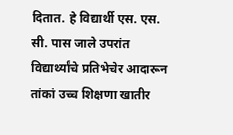दितात. हे विद्यार्थी एस. एस. सी. पास जाले उपरांत विद्यार्थ्यांचे प्रतिभेचेर आदारून तांकां उच्च शिक्षणा खातीर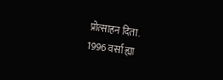प्रोत्साहन दिता.
1996 वर्सा ह्या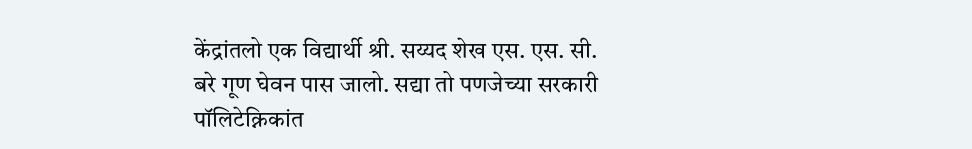केंद्रांतलो एक विद्यार्थी श्री. सय्यद शेख एस. एस. सी. बरे गूण घेवन पास जालो. सद्या तो पणजेच्या सरकारी पॉलिटेक्निकांत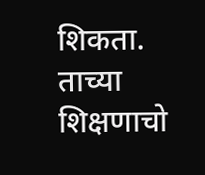शिकता. ताच्या शिक्षणाचो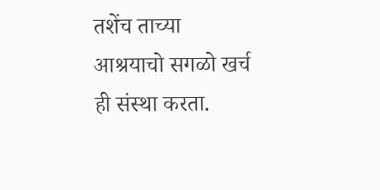तशेंच ताच्या आश्रयाचो सगळो खर्च ही संस्था करता.